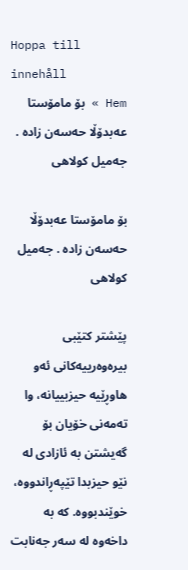Hoppa till innehåll
Hem » بۆ مامۆستا عەبدۆڵا حەسەن زادە . جەمیل کولاهی

بۆ مامۆستا عەبدۆڵا حەسەن زادە . جەمیل کولاهی

پێشتر کتێبی بیرەوەرییەکانی ئەو هاوڕێیە حیزبییانە، وا تەمەنی خۆیان بۆ گەیشتن بە ئازادی لە نێو حیزبدا تێپەڕاندووە، خوێندبووە. کە بە داخەوە لە سەر جەنابت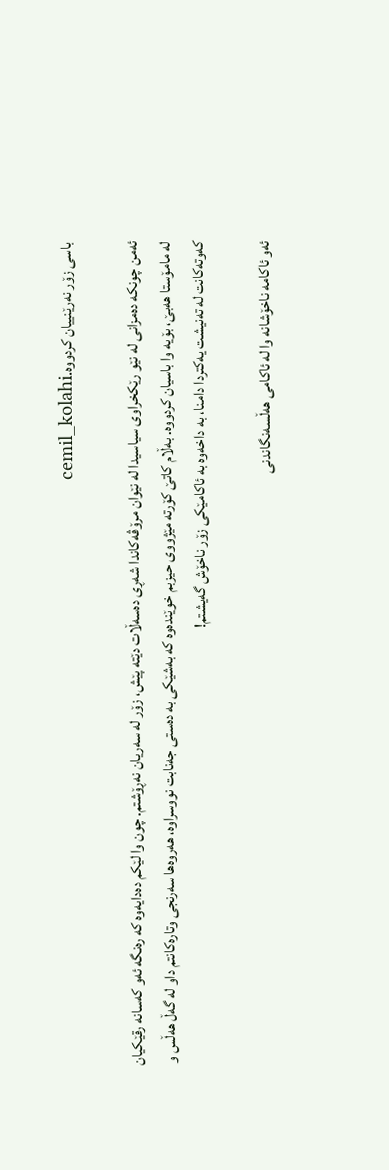باسی زۆر نەرێنییان کردووە.cemil_kolahi

ئەمن چونکە دەمزانی لە نێو رێکخراوی سیاسیدا لە نێوان مرۆڤەکاندا شەڕی دەسەڵات دێتە پێش، زۆر لە سەریان نەڕۆشتم. چون وا لێکم دەدایەوە کە رەنگە ئەو کەسانە رقێکیان لە مامۆستا هەبێ، بۆیە وا باسیان کردووە. بەڵام کاتێ کۆرتە مێژووی حیزبم خوێندەوە کە بەشێکی بە دەستی جەنابت نووسراوە، هەروەها سەرنجی وتارەکانتم داو لە گەڵ هەڵس و کەوتەکانت لە تەنیشت یەکتردا دامنا، بە داخەوە بە ئاکامێکی زۆر ناخۆش گەیشتم!

ئەو ئاکامە ناخۆشانە وا لە ئاکامی هەڵسەنگاندنی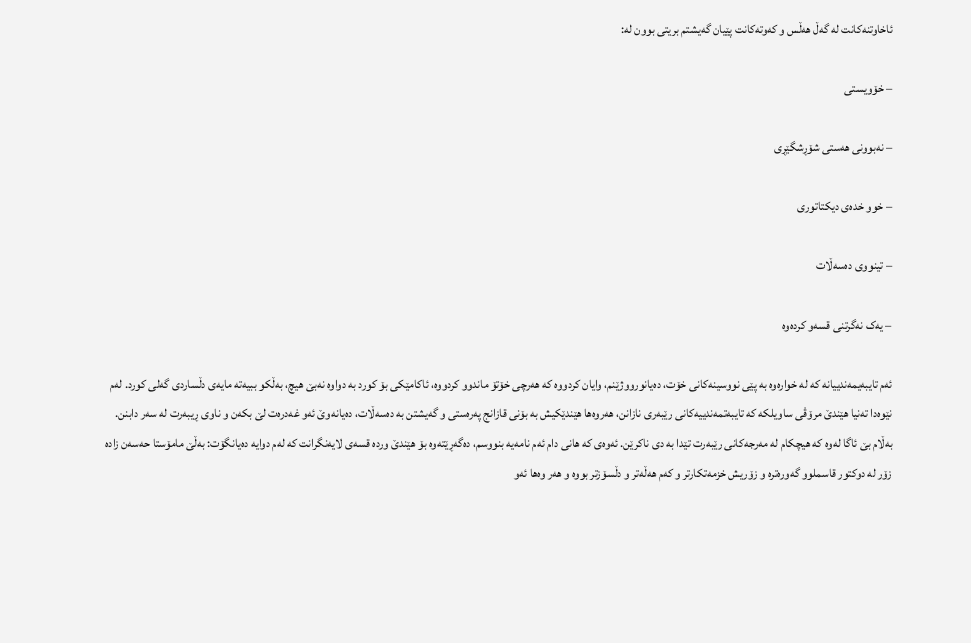ئاخاوتنەکانت لە گەڵ هەڵس و کەوتەکانت پێیان گەیشتم بریتی بوون لە:

– خۆویستی

– نەبوونی هەستی شۆڕشگێڕی

– خوو خدەی دیکتاتوری

– تینووی دەسەڵات

– یەک نەگرتنی قسەو کردەوە

ئەم تایبەیمەندییانە کە لە خوارەوە بە پێی نووسینەکانی خۆت، دەیانورووژێنم، وایان کردووە کە هەرچی خۆتۆ ماندوو کردووە، ئاکامێکی بۆ کورد بە دواوە نەبێ هیچ، بەڵکو ببیەتە مایەی دڵساردی گەلی کورد. لەم نێوەدا تەنیا هێندێ مرۆڤی ساویلکە کە تایبەتمەندییەکانی رێبەری نازانن، هەروەها هێندێکیش بە بۆنی قازانج پەرەستی و گەیشتن بە دەسەڵات، دەیانەوێ ئەو غەدرەت لێ بکەن و ناوی ڕیبەرت لە سەر دابنن. بەڵام بێ ئاگا لەوە کە هیچکام لە مەرجەکانی رێبەرت تێدا بە دی ناکرێن. ئەوەی کە هانی دام ئەم نامەیە بنووسم، دەگەڕێتەوە بۆ هێندێ وردە قسەی لایەنگرانت کە لەم دوایە دەیانگۆت: به‌ڵێ‌ مامۆستا حه‌سه‌ن زاده‌ زۆر لە دوكتور قاسملوو گه‌وره‌تره‌ و زۆریش خزمه‌تكارتر و كه‌م هه‌ڵه‌تر و دڵسۆزتر بووه‌ و هەر وەها ئەو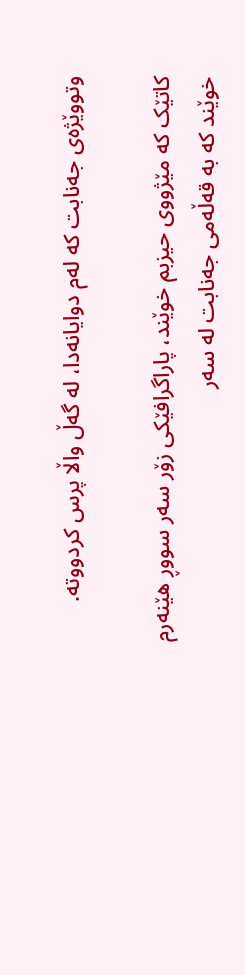وتووێژەی جەنابت کە لەم دوایانەدا، لە گەڵ واڵا پرس کردووتە.

کاتێک کە مێژووی حیزبم خوێند، پاراگرافێکی زۆر سەر سووڕ هێنەرم خوێند کە بە قەڵەمی جەنابت لە سەر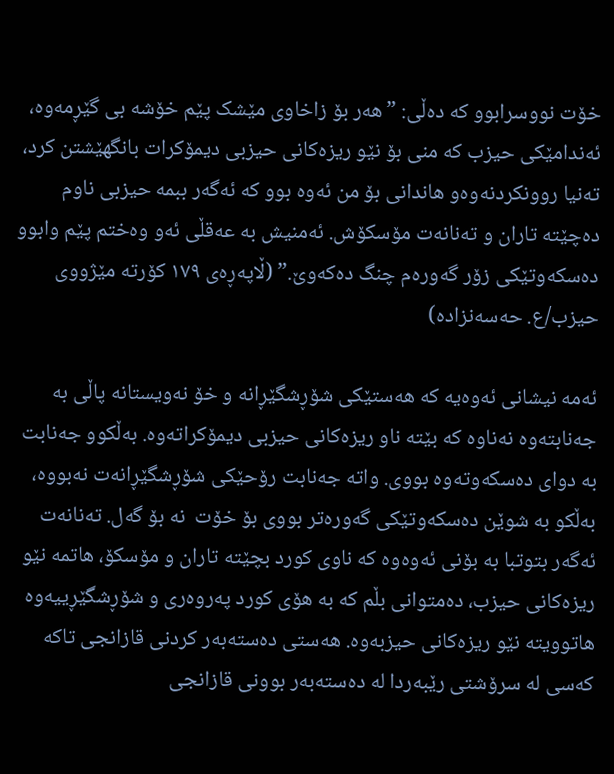خۆت نووسرابوو کە دەڵی: ”هەر بۆ زاخاوی مێشک پێم خۆشە بی گێڕمەوە، ئەندامێکی حیزب کە منی بۆ نێو ریزەکانی حیزبی دیمۆکرات بانگهێشتن کرد، تەنیا روونکردنەوەو هاندانی بۆ من ئەوە بوو کە ئەگەر ببمە حیزبی ناوم دەچێتە تاران و تەنانەت مۆسکۆش. ئەمنیش بە عەقڵی ئەو وەختم پێم وابوو دەسکەوتێکی زۆر گەورەم چنگ دەکەوێ.” (ڵاپەڕەی ١٧٩ کۆرتە مێژووی حیزب/ع. حەسەنزادە)

ئەمە نیشانی ئەوەیە کە هەستێکی شۆڕشگێڕانە و خۆ نەویستانە پاڵی بە جەنابتەوە نەناوە کە بێتە ناو ریزەکانی حیزبی دیمۆکراتەوە. بەڵکوو جەنابت بە دوای دەسکەوتەوە بووی. واتە جەنابت رۆحێکی شۆڕشگێڕانەت نەبووە، بەڵکو بە شوێن دەسکەوتێکی گەورەتر بووی بۆ خۆت  نە بۆ گەل. تەنانەت ئەگەر بتوتبا بە بۆنی ئەوەوە کە ناوی کورد بچێتە تاران و مۆسکۆ، هاتمە نێو ریزەکانی حیزب، دەمتوانی بڵم کە بە هۆی کورد پەروەری و شۆڕشگێڕییەوە هاتوویتە نێو ریزەکانی حیزبەوە. هەستی دەستەبەر کردنی قازانجی تاکە کەسی لە سرۆشتی رێبەردا لە دەستەبەر بوونی قازانجی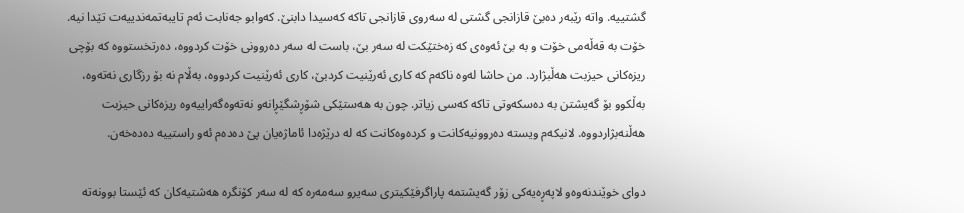گشتییە. واتە رێبەر دەبێ قازانجی گشتی لە سەروی قازانجی تاکە کەسیدا دابنێ. کەوابو جەنابت ئەم تایبەتمەندییەت تێدا نیە. خۆت بە قەڵەمی خۆت و بە بێ ئەوەی کە زەختێکت لە سەر بێ، باست لە سەر دەروونی خۆت کردووە، دەرتخستووە کە بۆچی ریزەکانی حیزبت هەڵبژارد. من حاشا لەوە ناکەم کە کاری ئەرێنیت کردبێ، کاری ئەرێنیت کردووە، بەڵام نە بۆ رزگاری نەتەوە، بەڵکوو بۆ گەیشتن بە دەسکەوتی تاکە کەسی زیاتر. چون بە هەستێکی شۆڕشگێڕانەو نەتەوەگەراییەوە ریزەکانی حیزبت هەڵنەبژاردووە. لانیکەم ویستە دەروونیەکانت و کردەوەکانت کە لە درێژەدا ئاماژەیان پێ دەدەم ئەو راستییە دەدەخەن.

دوای خوێندنەوەو لاپەڕەیەکی زۆر گەیشتمە پاراگرفێکیتری سەیرو سەمەرە کە لە سەر کۆنگرە هەشتیەکان کە ئێستا بوونەتە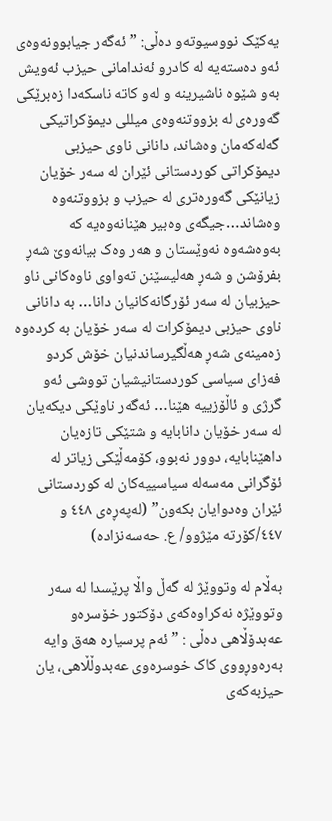یەکێک نووسیوتەو دەڵی: ”ئەگەر جیابوونەوەی ئەو دەستەیە لە کادرو ئەندامانی حیزب ئەویش بەو شێوە ناشیرینە و لەو کاتە ناسکەدا زەبرێکی گەورەی لە بزووتنەوەی میللی دیمۆکراتیکی گەلەکەمان وەشاند، دانانی ناوی حیزبی دیمۆکراتی کوردستانی ئێران لە سەر خۆیان زیانێکی گەورەتری لە حیزب و بزووتنەوە وەشاند…جیگەی وەبیر هێنانەوەیە کە بەوەشەوە نەوێستان و هەر وەک بیانەوێ شەڕ بفرۆشن و شەڕ هەلیسێنن تەواوی ناوەکانی ناو حیزبیان لە سەر ئۆرگانەکانیان دانا… بە دانانی ناوی حیزبی دیمۆکرات لە سەر خۆیان بە کردەوە زەمینەی شەڕ هەڵگیرساندنیان خۆش کردو فەزای سیاسی کوردستانیشیان تووشی ئەو گرژی و ئاڵۆزییە هێنا… ئەگەر ناوێکی دیکەیان لە سەر خۆیان دانابایە و شتێکی تازەیان داهێنابایە، دوور نەبوو، کۆمەڵێکی زیاتر لە ئۆگرانی مەسەلە سیاسییەکان لە کوردستانی ئێران وەدوایان بکەون” (لەپەڕەی ٤٤٨ و ٤٤٧/کۆرتە مێژوو/ ع. حەسەنزادە)

بەڵام لە وتووێژ لە گەڵ واڵا پرێسدا لە سەر وتووێژە نەکراوەکەی دۆکتور خۆسرەو عەبدۆڵاهی دەڵی : ” ئەم پرسیارە هەق وایە بەرەوڕووی کاک خوسرەوی عەبدوڵڵاهی، یان حیزبەکەی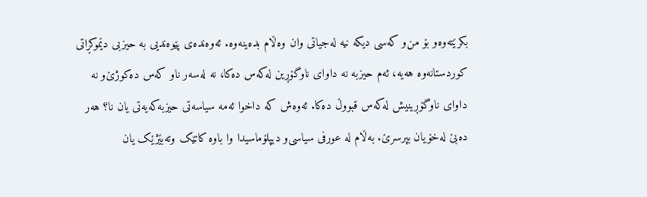بکرێتەوەو بۆ من‌و کەسی دیکە نیە لەجیاتی وان وەڵام بدەینەوە. ئەوەندەی پێوەندیی بە حیزبی دێموکڕاتی کوردستانەوە هەیە، ئەم حیزبە نە داوای ناوگۆڕین لەکەس دەکا، نە لەسەر ناو کەس دەکوژێ‌و نە داوای ناوگۆڕینیش لەکەس قبووڵ دەکا. ئەوەش کە داخوا ئەمە سیاسەتی حیزبەکەیەتی یان نا؟ هەر دەبێ لەخۆیان بپرسرێ. بەڵام لە عورفی سیاسی‌و دیپلۆماسیدا وا باوە کاتێک وتەبێژێک یان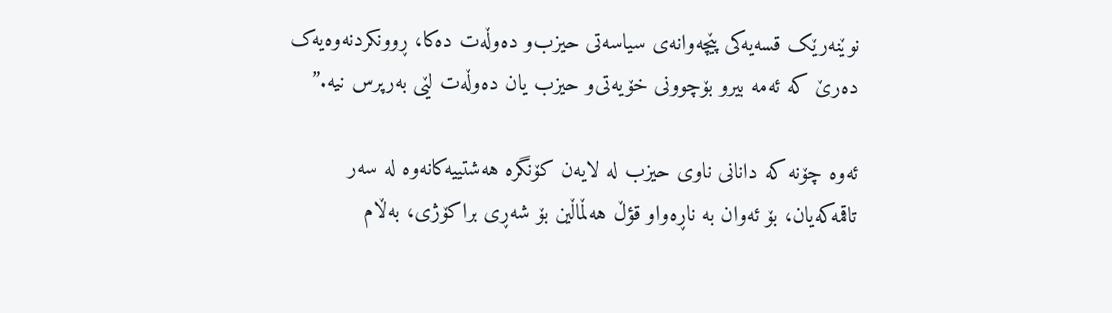نوێنەرێک قسەیەکی پێچەوانەی سیاسەتی حیزب‌و دەوڵەت دەکا، ڕوونکردنەوەیەک دەرێ کە ئەمە بیرو بۆچوونی خۆیەتی‌و حیزب یان دەوڵەت لێی بەرپرس نیە.”

ئەوە چۆنە کە دانانی ناوی حیزب لە لایەن کۆنگرە هەشتییەکانەوە لە سەر تاقمەکەیان، بۆ ئەوان بە ناڕەواو قؤڵ هەڵماڵین بۆ شەڕی براکۆژی، بەڵام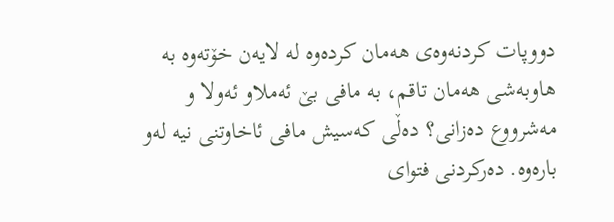دووپات کردنەوەی هەمان کردەوە لە لایەن خۆتەوە بە هاوبەشی هەمان تاقم، بە مافی بێ ئەملاو ئەولا و مەشرووع دەزانی؟ دەڵی کەسیش مافی ئاخاوتنی نیە لەو بارەوە. دەرکردنی فتوای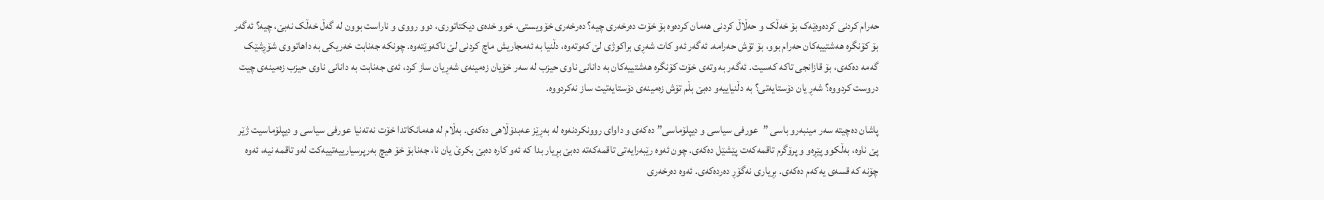حەرام کردنی کردەوەێەک بۆ خەڵک و حەڵاڵ کردنی هەمان کردەوە بۆ خۆت دەرخەری چیە؟ دەرخەری خۆویستی، خوو خدەی دیکتاتوری، دوو رووی و ناراست بوون لە گەڵ خەڵک نەبێ، چیە؟ ئەگەر بۆ کۆنگرە هەشتییەکان حەرام بوو، بۆ تۆش حەرامە. ئەگەر ئەو کات شەڕی براکوژی لێ کەوتەوە، دڵنیا بە ئەمجاریش ماچ کردنی لێ ناکەوێتەوە. چونکە جەنابت خەریکی بە داهاتووی شۆڕشێک گەمە دەکەی، بۆ قازانجی تاکە کەسیت. ئەگەر بە وتەی خۆت کۆنگرە هەشتییەکان بە دانانی ناوی حیزب لە سەر خۆیان زەمینەی شەڕیان ساز کرد، ئەی جەنابت بە دانانی ناوی حیزب زەمینەی چیت دروست کردووە؟ شەڕ یان دۆستایەتی؟ بە دڵنیاییەو دەبێ بڵم تۆش زەمینەی دۆستایەتیت ساز نەکردووە.

پاشان دەچیتە سەر مینبەرو باسی ”عورفی سیاسی و دیپلۆماسی” دەکەی و داوای روونکردنەوە لە بەڕێز عەبدۆڵاهی دەکەی. بەڵام لە هەمانکاتدا خۆت نەتەنیا عورفی سیاسی و دیپلۆماسیت ژێر پێ ناوە، بەڵکوو پێڕەو و پرۆگرم تاقمەکەت پێشێل دەکەی. چون ئەوە رێبەرایەتی تاقمەکەتە دەبێ بڕیار بدا کە ئەو کارە دەبێ بکرێ یان نا، جەنابۆ خۆ هیچ بەرپرسیارییەتییەکت لەو تاقمە نیە، ئەوە چۆنە کە قسەی یەکەم دەکەی. بڕیاری نەگۆڕ دەردەکەی. ئەوە دەرخەری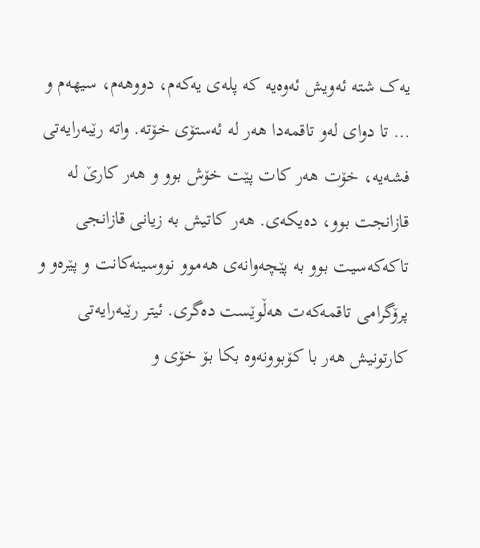یەک شتە ئەویش ئەوەیە کە پلەی یەکەم، دووهەم، سیهەم و … تا دوای لەو تاقمەدا هەر لە ئەستۆی خۆتە. واتە رێبەرایەتی فشەیە، خۆت هەر کات پێت خۆش بوو و هەر کارێ لە قازانجت بوو، دەیکەی. هەر کاتیش بە زیانی قازانجی تاکەکەسیت بوو بە پێچەوانەی هەموو نووسینەکانت و پێرەو و پرۆگرامی تاقمەکەت هەڵوێست دەگری. ئیتر رێبەرایەتی کارتونیش هەر با کۆبوونەوە بکا بۆ خۆی و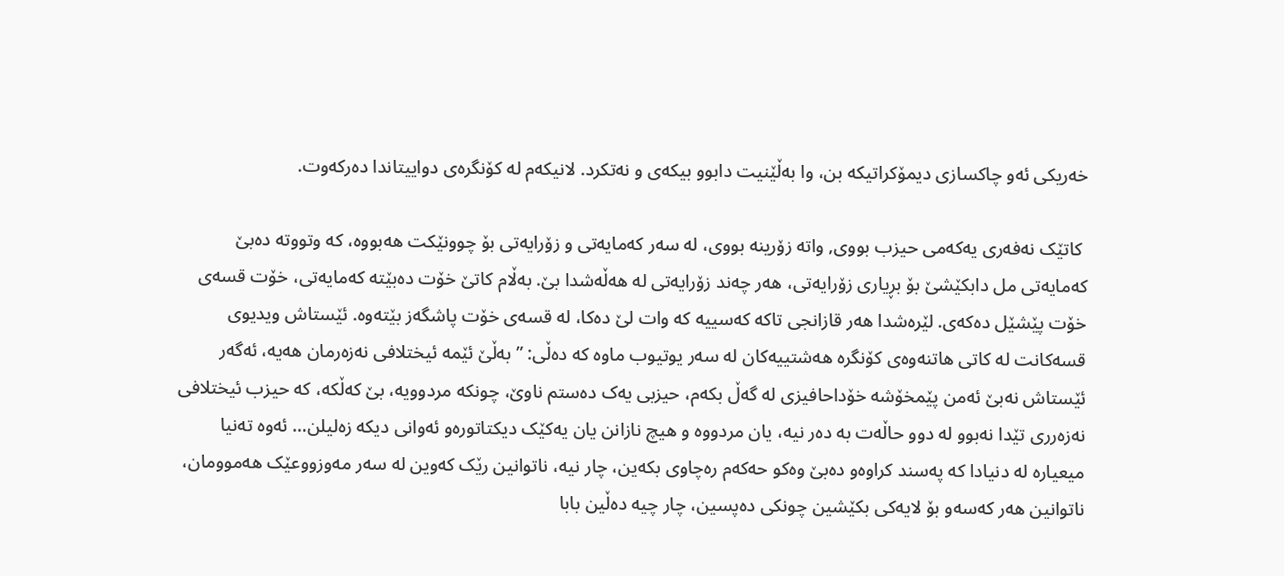خەریکی ئەو چاکسازی دیمۆکراتیکە بن، وا بەڵێنیت دابوو بیکەی و نەتکرد. لانیکەم لە کۆنگرەی دواییتاندا دەرکەوت.

 کاتێک نەفەری یەکەمی حیزب بووی, واتە زۆرینە بووی، لە سەر کەمایەتی و زۆرایەتی بۆ چوونێکت هەبووە، کە وتووتە دەبێ کەمایەتی مل دابکێشێ بۆ بڕیاری زۆرایەتی، هەر چەند زۆرایەتی لە هەڵەشدا بێ. بەڵام کاتێ خۆت دەبێتە کەمایەتی، خۆت قسەی خۆت پێشێل دەکەی. لێرەشدا هەر قازانجی تاکە کەسییە کە وات لێ دەکا، لە قسەی خۆت پاشگەز بێتەوە. ئێستاش ویدیوی قسەکانت لە کاتی هاتنەوەی کۆنگرە هەشتییەکان لە سەر یوتیوب ماوە کە دەڵی: ”بەڵێ ئێمە ئیختلافی نەزەرمان هەیە، ئەگەر ئێستاش نەبێ ئەمن پێمخۆشە خۆداحافیزی لە گەڵ بکەم، حیزبی یەک دەستم ناوێ، چونکە مردوویە، بێ کەڵکە، کە حیزب ئیختلافی نەزەرری تێدا نەبوو لە دوو حاڵەت بە دەر نیە، یان مردووە و هیچ نازانن یان یەکێک دیکتاتورەو ئەوانی دیکە زەلیلن… ئەوە تەنیا میعیارە لە دنیادا کە پەسند کراوەو دەبێ وەکو حەکەم رەچاوی بکەین، چار نیە، ناتوانین رێک کەوین لە سەر مەوزووعێک هەموومان، ناتوانین هەر کەسەو بۆ لایەکی بکێشین چونکی دەپسین، چار چیە دەڵین بابا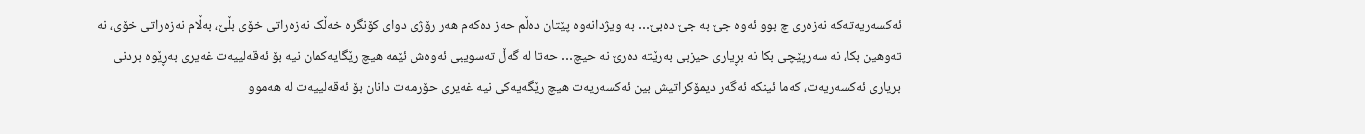ئەکسەریەتەکە نەزەری چ بوو ئەوە جێ بە جێ دەبێ… بە ویژدانەوە پێتان دەڵم حەز دەکەم هەر رۆژی دوای کۆنگرە خەڵک نەزەراتی خۆی بڵێ، بەڵام نەزەراتی خۆی، نە تەوهین بکا، نە سەرپێچی بکا نە بڕیاری حیزبی بەرێتە دەرێ نە حیچ… حەتا لە گەڵ تەسویبی ئەوەش ئێمە هیچ رێگایەکمان نیە بۆ ئەقەلییەت غەیری بەڕێوە بردنی بریاری ئەکسەریەت، کەما ئینکە ئەگەر دیمۆکراتیش بین ئەکسەریەت هیچ رێگەیەکی نیە غەیری حۆرمەت دانان بۆ ئەقەلییەت لە هەموو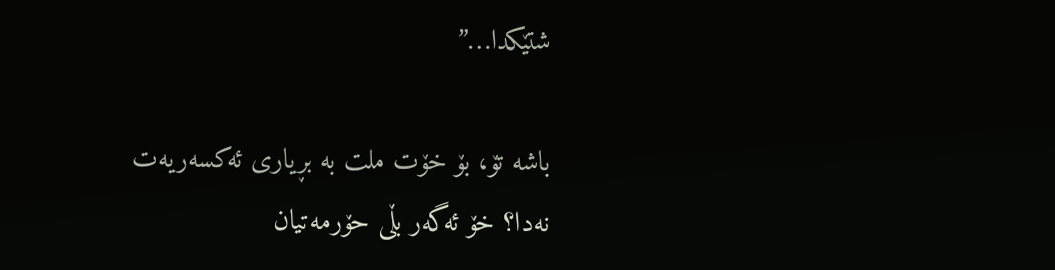شتێکدا…”

باشە تۆ، بۆ خۆت ملت بە بڕیاری ئەکسەریەت نەدا؟ خۆ ئەگەر بڵی حۆرمەتیان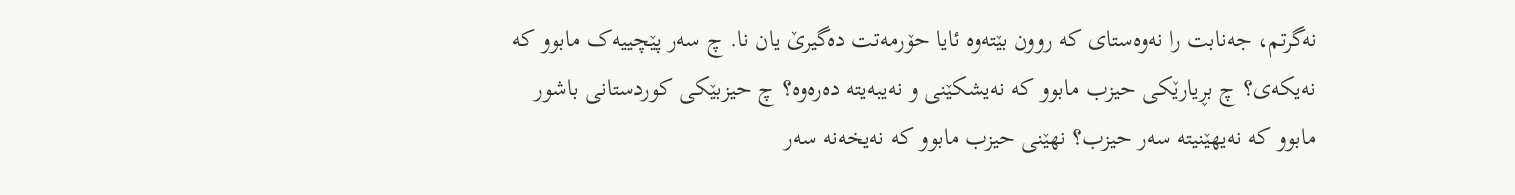نەگرتم، جەنابت را نەوەستای کە روون بێتەوە ئایا حۆرمەتت دەگیرێ یان نا. چ سەر پێچییەک مابوو کە نەیکەی؟ چ بڕیارێکی حیزب مابوو کە نەیشکێنی و نەیبەیتە دەرەوە؟ چ حیزبێکی کوردستانی باشور مابوو کە نەیهێنیتە سەر حیزب؟ نهێنی حیزب مابوو کە نەیخەنە سەر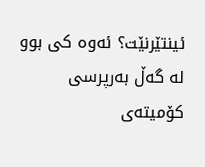ئینتێرنێت؟ ئەوە کی بوو لە گەڵ بەرپرسی کۆمیتەی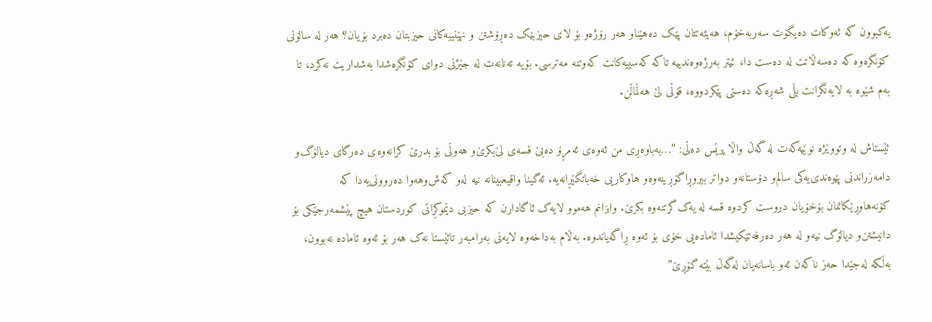یەکبوون کە ئەوکات دەیگۆت سەربەخۆم، هەیئەتتان پێک دەهێناو هەر رۆژەو بۆ لای حیزبێک دەڕۆشتن و نهێنییەکانی حیزبتان دەبرد بۆیان؟ هەر لە سالۆنی کۆنگرەوە کە دەسەڵاتت لە دەست دا، ئیتر بەرژەوەندییە تاکە کەسییەکانت کەوتنە مەترسی. بۆیە تەنانەت لە جێژنی دوای کۆنگرەشدا بەشداریت نەکرد، تا بەم شێوە بە لایەنگرانت بڵی شەڕەکە دەستی پێکردووە، قۆڵی لێ هەڵماڵن.

ئێستاش لە وتووێژە نوێیەکەت لە گەڵ واڵا پرێس دەڵی: ”…بەباوەڕی من ئەوەی ئەمڕۆ دەبێ قسەی لێ‌بکرێ‌و هەوڵی بۆ بدرێ کرانەوەی دەرگای دیالۆگ‌و دامەزراندنی پێوەندی‌یەکی سالم‌و دۆستانەو دواتر بیروڕاگۆڕینەوەو هاوکاریی خەباتگێڕانەیە. ئەگینا واقیعبینانە نیە لەو کەش‌وهەوا دەروونی‌یەدا کە کۆنەهاوڕێکانمان بۆخۆیان دروست کردوە قسە لە یەک‌گرتنەوە بکرێ. وابزانم هەموو لایەک ئاگادارن کە حیزبی دێموکڕاتی کوردستان هیچ پێشمەرجێکی بۆ دانیشتن‌و‌‌ دیالۆگ نیەو لە هەر دەرفەتێکیشدا ئامادەیی خۆی بۆ ئەوە ڕاگەیاندوە. بەڵام بەداخەوە لایەنی بەرامبەر تائێستا نەک هەر بۆ ئەوە ئامادە‌‌ نەبوون، بەڵکە لەجێدا حەز ناکەن ئەو باسانەیان لەگەڵ بێتە گۆڕێ”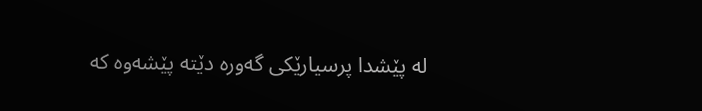لە پێشدا پرسیارێکی گەورە دێتە پێشەوە کە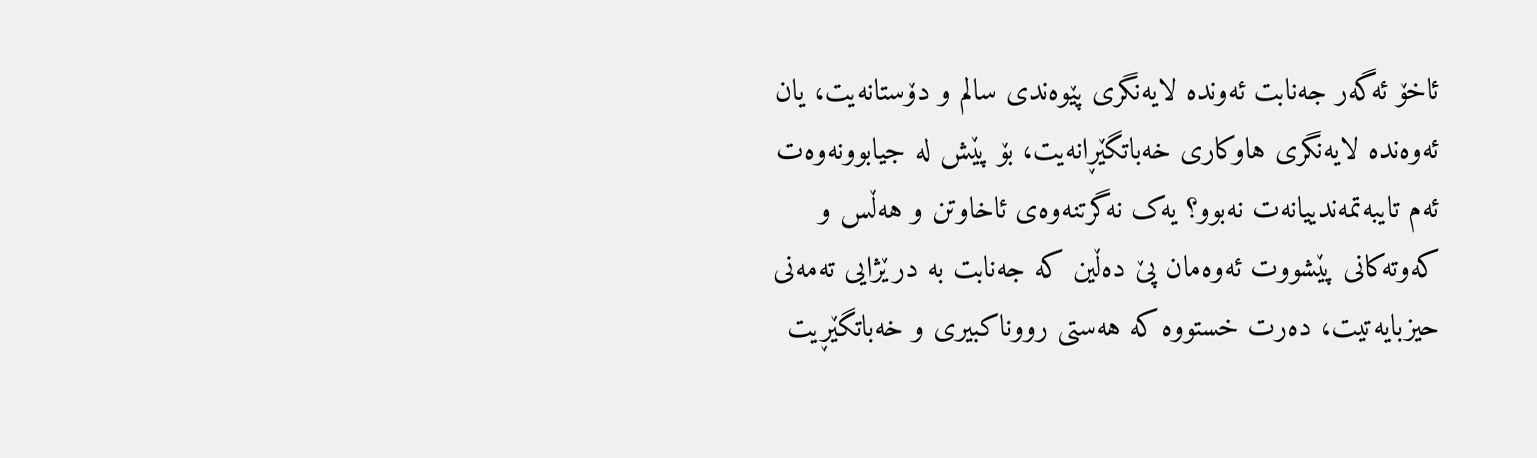ئاخۆ ئەگەر جەنابت ئەوندە لایەنگری پێوەندی سالم و دۆستانەیت، یان ئەوەندە لایەنگری هاوکاری خەباتگێڕانەیت، بۆ پێش لە جیابوونەوەت ئەم تایبەتمەندییانەت نەبوو؟ یەک نەگرتنەوەی ئاخاوتن و هەڵس و کەوتەکانی پێشووت ئەوەمان پێ دەڵین کە جەنابت بە درێژایی تەمەنی حیزبایەتیت، دەرت خستووە کە هەستی رووناکبیری و خەباتگێڕیت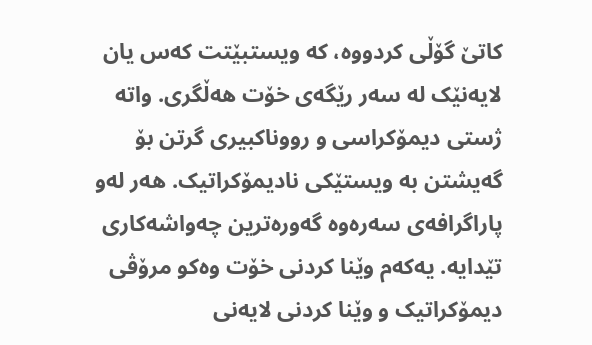کاتێ گۆڵی کردووە، کە ویستبێتت کەس یان لایەنێک لە سەر رێگەی خۆت هەڵگری. واتە ژستی دیمۆکراسی و رووناکبیری گرتن بۆ گەیشتن بە ویستێکی نادیمۆکراتیک. هەر لەو پاراگرافەی سەرەوە گەورەترین چەواشەکاری تێدایە. یەکەم وێنا کردنی خۆت وەکو مرۆڤی دیمۆکراتیک و وێنا کردنی لایەنی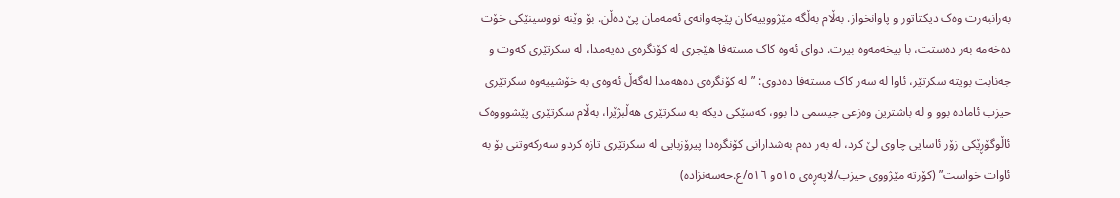بەرانبەرت وەک دیکتاتور و پاوانخواز. بەڵام بەڵگە مێژووییەکان پێچەوانەی ئەمەمان پێ دەڵن. بۆ وێنە نووسینێکی خۆت دەخەمە بەر دەستت، با بیخەمەوە بیرت. دوای ئەوە کاک مستەفا هێجری لە کۆنگرەی دەیەمدا، لە سکرتێری کەوت و جەنابت بویتە سکرتێر، ئاوا لە سەر کاک مستەفا دەدوی: ”لە کۆنگرەی دەهەمدا لەگەڵ ئەوەی بە خۆشییەوە سکرتێری حیزب ئامادە بوو و لە باشترین وەزعی جیسمی دا بوو، کەسێکی دیکە بە سکرتێری هەڵبژێرا، بەڵام سکرتێری پێشوووەک ئاڵوگۆڕێکی زۆر ئاسایی چاوی لێ کرد، لە بەر دەم بەشدارانی کۆنگرەدا پیرۆزبایی لە سکرتێری تازە کردو سەرکەوتنی بۆ بە ئاوات خواست” (کۆرتە مێژووی حیزب/لاپەڕەی ٥١٥و ٥١٦/ع.حەسەنزادە)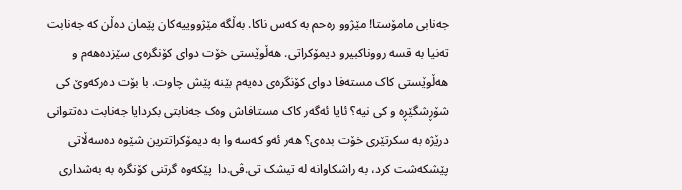جەنابی مامۆستا! مێژوو رەحم بە کەس ناکا. بەڵگە مێژووییەکان پێمان دەڵن کە جەنابت تەنیا بە قسە رووناکبیرو دیمۆکراتی. هەڵوێستی خۆت دوای کۆنگرەی سێزدەهەم و هەڵوێستی کاک مستەفا دوای کۆنگرەی دەیەم بێنە پێش چاوت. با بۆت دەرکەوێ کی شۆڕشگێڕە و کی نیە؟ ئایا ئەگەر کاک مستافاش وەک جەنابتی بکردایا جەنابت دەتتوانی درێژە بە سکرتێری خۆت بدەی؟ هەر ئەو کەسە وا بە دیمۆکراتترین شێوە دەسەڵاتی پێشکەشت کرد، بە راشکاوانە لە تیشک تی.ڤی.دا  پێکەوە گرتنی کۆنگرە بە بەشداری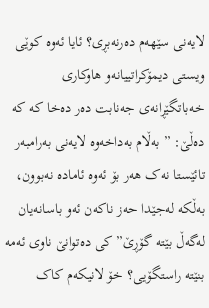لایەنی سێهەم دەرنەبڕی؟ ئایا ئەوە کوێی ویستی دیمۆکراتییانەو هاوکاری خەباتگێڕانەی جەنابت دەر دەخا کە کە دەڵێ: ” بەڵام بەداخەوە لایەنی بەرامبەر تائێستا نەک هەر بۆ ئەوە ئامادە‌‌ نەبوون، بەڵکە لەجێدا حەز ناکەن ئەو باسانەیان لەگەڵ بێتە گۆڕێ” کی دەتوانێ ناوی ئەمە بنێتە راستگۆیی؟ خۆ لانیکەم کاک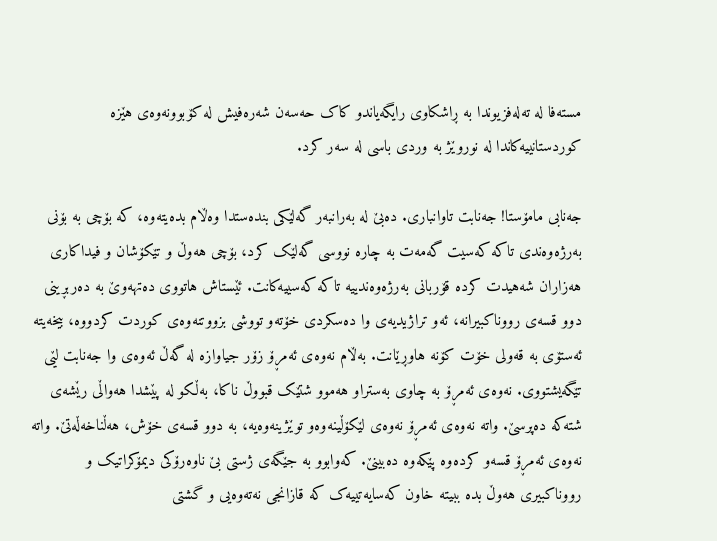مستەفا لە تەلەفزیوندا بە ڕاشکاوی رایگەیاندو کاک حەسەن شەرەفیش لە کۆبوونەوەی هێزە کوردستانییەکاندا لە نوروێژ بە وردی باسی لە سەر کرد.

جەنابی مامۆستا! جەنابت تاوانباری. دەبێ لە بەرانبەر گەلێکی بندەستدا وەڵام بدەیتەوە، کە بۆچی بە بۆنی بەرژەوەندی تاکە کەسیت گەمەت بە چارە نووسی گەلێک کرد، بۆچی هەوڵ و تێکۆشان و فیداکاری هەزاران شەهیدت کردە قۆربانی بەرژەوەندییە تاکە کەسییەکانت. ئێستاش هاتووی دەتهەوێ بە دەربڕینی دوو قسەی رووناکبیرانە، ئەو تراژیدیەی وا دەسکردی خۆتەو تووشی بزووتنەوەی کوردت کردووە، بیخەیتە ئەستۆی بە قەولی خۆت کۆنە هاوڕێانت. بەڵام نەوەی ئەمڕۆ زۆر جیاوازە لە گەڵ ئەوەی وا جەنابت لێی تێگەیشتووی. نەوەی ئەمڕۆ بە چاوی بەستراو هەموو شتێک قبووڵ ناکا، بەڵکو لە پێشدا هەواڵی رێشەی شتەکە دەپرسێ. واتە نەوەی ئەمڕۆ نەوەی لێکۆڵینەوەو توێژینەوەیە، بە دوو قسەی خۆش، هەڵناخەڵەتێ. واتە نەوەی ئەمڕۆ قسەو کردەوە پێکەوە دەبینێ. کەوابوو بە جێگەی ژستی بێ ناوەرۆکی دیمۆکراتیک و رووناکبیری هەوڵ بدە ببیتە خاون کەسایەتییەک کە قازانجی نەتەوەیی و گشتی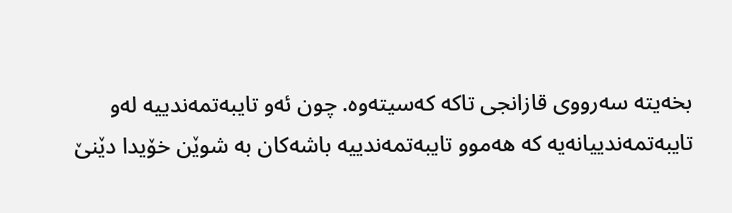بخەیتە سەرووی قازانجی تاکە کەسیتەوە. چون ئەو تایبەتمەندییە لەو تایبەتمەندییانەیە کە هەموو تایبەتمەندییە باشەکان بە شوێن خۆیدا دێنێ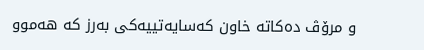و مرۆڤ دەکاتە خاون کەسایەتییەکی بەرز کە هەموو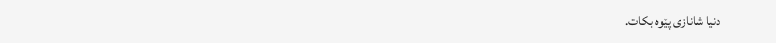دنیا شانازی پێوە بکات.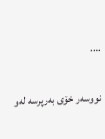….

نووسه‌ر خۆی به‌رپرسه‌ له‌و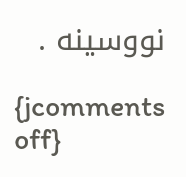نووسینه‌ .

{jcomments off}